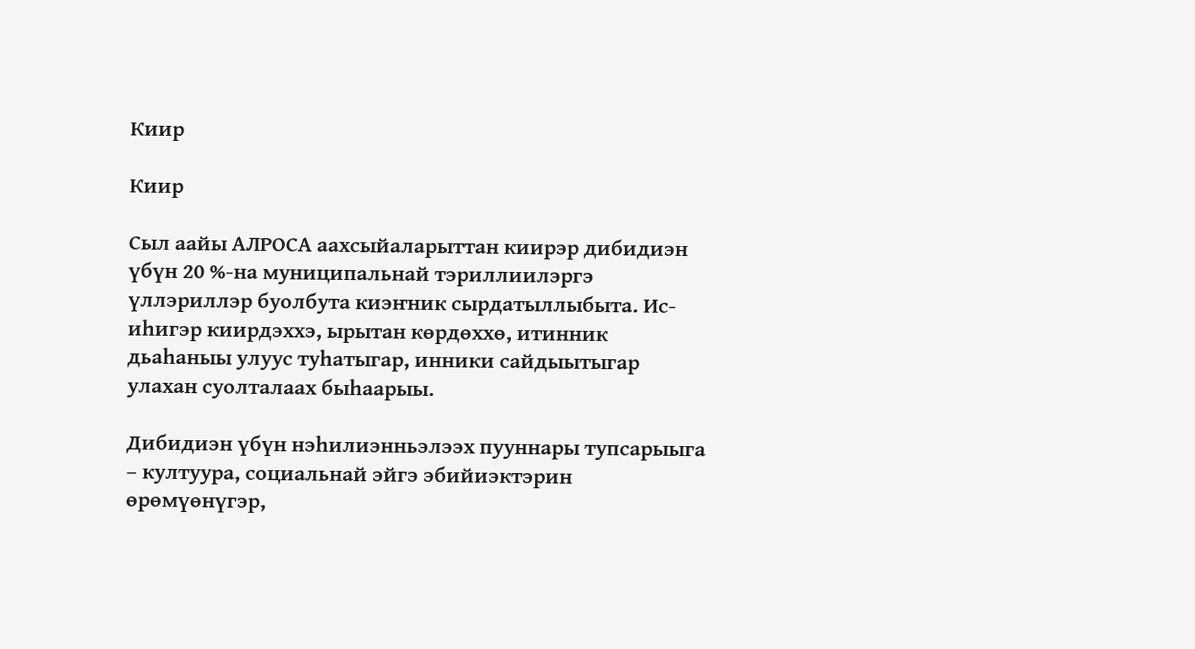Киир

Киир

Сыл аайы АЛРОСА аахсыйаларыттан киирэр дибидиэн үбүн 20 %-на муниципальнай тэриллиилэргэ үллэриллэр буолбута киэҥник сырдатыллыбыта. Ис-иһигэр киирдэххэ, ырытан көрдөххө, итинник дьаһаныы улуус туһатыгар, инники сайдыытыгар улахан суолталаах быһаарыы.

Дибидиэн үбүн нэһилиэнньэлээх пууннары тупсарыыга – култуура, социальнай эйгэ эбийиэктэрин өрөмүөнүгэр,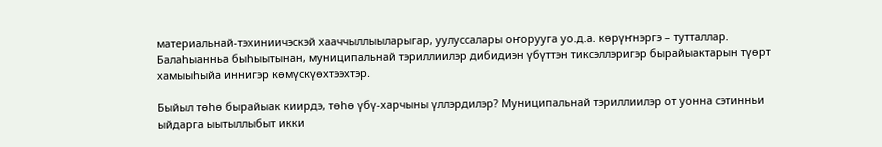материальнай-тэхиниичэскэй хааччыллыыларыгар, уулуссалары оҥорууга уо.д.а. көрүҥнэргэ – тутталлар. Балаһыанньа быһыытынан, муниципальнай тэриллиилэр дибидиэн үбүттэн тиксэллэригэр бырайыактарын түөрт хамыыһыйа иннигэр көмүскүөхтээхтэр.

Быйыл төһө бырайыак киирдэ, төһө үбү-харчыны үллэрдилэр? Муниципальнай тэриллиилэр от уонна сэтинньи ыйдарга ыытыллыбыт икки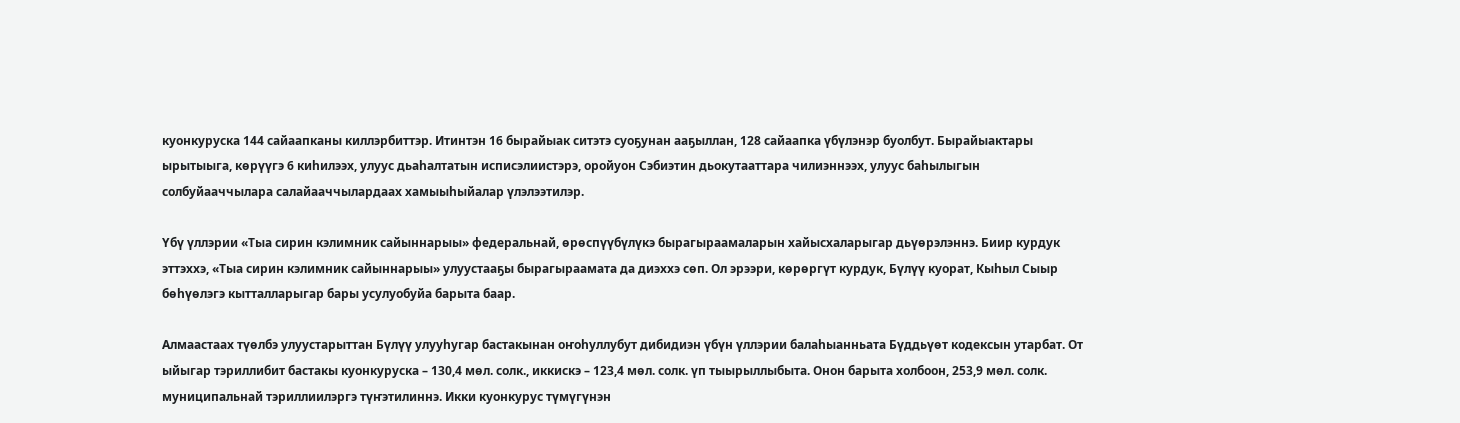куонкуруска 144 сайаапканы киллэрбиттэр. Итинтэн 16 бырайыак ситэтэ суоҕунан ааҕыллан, 128 сайаапка үбүлэнэр буолбут. Бырайыактары ырытыыга, көрүүгэ 6 киһилээх, улуус дьаһалтатын исписэлиистэрэ, оройуон Сэбиэтин дьокутааттара чилиэннээх, улуус баһылыгын солбуйааччылара салайааччылардаах хамыыһыйалар үлэлээтилэр.

Үбү үллэрии «Тыа сирин кэлимник сайыннарыы» федеральнай, өрөспүүбүлүкэ бырагыраамаларын хайысхаларыгар дьүөрэлэннэ. Биир курдук эттэххэ, «Тыа сирин кэлимник сайыннарыы» улуустааҕы бырагыраамата да диэххэ сөп. Ол эрээри, көрөргүт курдук, Бүлүү куорат, Кыһыл Сыыр бөһүөлэгэ кытталларыгар бары усулуобуйа барыта баар.

Алмаастаах түөлбэ улуустарыттан Бүлүү улууһугар бастакынан оҥоһуллубут дибидиэн үбүн үллэрии балаһыанньата Бүддьүөт кодексын утарбат. От ыйыгар тэриллибит бастакы куонкуруска – 130,4 мөл. солк., иккискэ – 123,4 мөл. солк. үп тыырыллыбыта. Онон барыта холбоон, 253,9 мөл. солк. муниципальнай тэриллиилэргэ түҥэтилиннэ. Икки куонкурус түмүгүнэн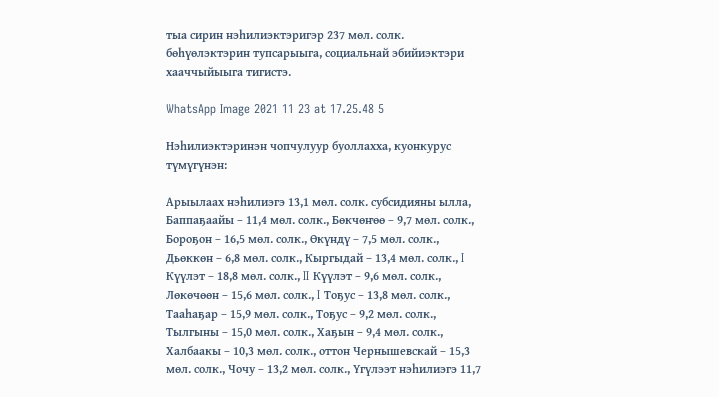тыа сирин нэһилиэктэригэр 237 мөл. солк. бөһүөлэктэрин тупсарыыга, социальнай эбийиэктэри хааччыйыыга тигистэ.

WhatsApp Image 2021 11 23 at 17.25.48 5

Нэһилиэктэринэн чопчулуур буоллахха, куонкурус түмүгүнэн:

Арыылаах нэһилиэгэ 13,1 мөл. солк. субсидияны ылла, Баппаҕаайы – 11,4 мөл. солк., Бөкчөҥөө – 9,7 мөл. солк., Бороҕон – 16,5 мөл. солк., Өкүндү – 7,5 мөл. солк., Дьөккөн – 6,8 мөл. солк., Кыргыдай – 13,4 мөл. солк., I Күүлэт – 18,8 мөл. солк., II Күүлэт – 9,6 мөл. солк., Лөкөчөөн – 15,6 мөл. солк., I Тоҕус – 13,8 мөл. солк., Тааһаҕар – 15,9 мөл. солк., Тоҕус – 9,2 мөл. солк., Тылгыны – 15,0 мөл. солк., Хаҕын – 9,4 мөл. солк., Халбаакы – 10,3 мөл. солк., оттон Чернышевскай – 15,3 мөл. солк., Чочу – 13,2 мөл. солк., Үгүлээт нэһилиэгэ 11,7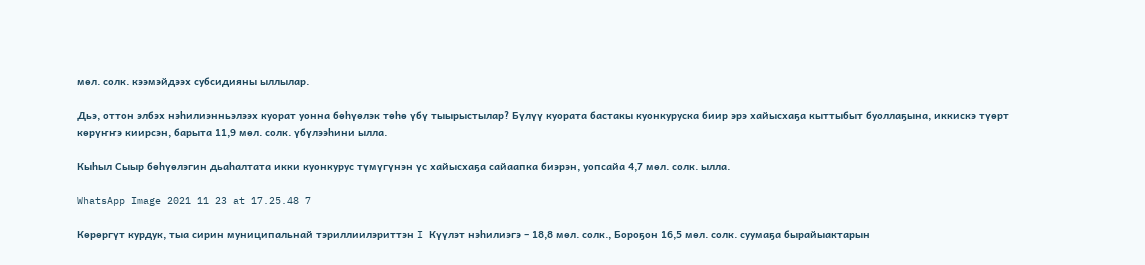мөл. солк. кээмэйдээх субсидияны ыллылар.

Дьэ, оттон элбэх нэһилиэнньэлээх куорат уонна бөһүөлэк төһө үбү тыырыстылар? Бүлүү куората бастакы куонкуруска биир эрэ хайысхаҕа кыттыбыт буоллаҕына, иккискэ түөрт көрүҥҥэ киирсэн, барыта 11,9 мөл. солк. үбүлээһини ылла.

Кыһыл Сыыр бөһүөлэгин дьаһалтата икки куонкурус түмүгүнэн үс хайысхаҕа сайаапка биэрэн, уопсайа 4,7 мөл. солк. ылла.

WhatsApp Image 2021 11 23 at 17.25.48 7

Көрөргүт курдук, тыа сирин муниципальнай тэриллиилэриттэн I Күүлэт нэһилиэгэ – 18,8 мөл. солк., Бороҕон 16,5 мөл. солк. суумаҕа бырайыактарын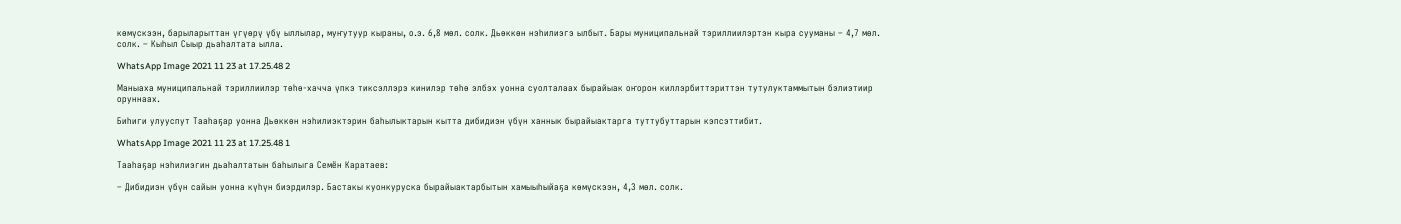көмүскээн, барыларыттан үгүөрү үбү ыллылар, муҥутуур кыраны, о.э. 6,8 мөл. солк. Дьөккөн нэһилиэгэ ылбыт. Бары муниципальнай тэриллиилэртэн кыра сууманы – 4,7 мөл. солк. – Кыһыл Сыыр дьаһалтата ылла.

WhatsApp Image 2021 11 23 at 17.25.48 2

Маныаха муниципальнай тэриллиилэр төһө-хачча үпкэ тиксэллэрэ кинилэр төһө элбэх уонна суолталаах бырайыак оҥорон киллэрбиттэриттэн тутулуктаммытын бэлиэтиир оруннаах.

Биһиги улууспут Тааһаҕар уонна Дьөккөн нэһилиэктэрин баһылыктарын кытта дибидиэн үбүн ханнык бырайыактарга туттубуттарын кэпсэттибит.

WhatsApp Image 2021 11 23 at 17.25.48 1

Тааһаҕар нэһилиэгин дьаһалтатын баһылыга Семён Каратаев:

– Дибидиэн үбүн сайын уонна күһүн биэрдилэр. Бастакы куонкуруска бырайыактарбытын хамыыһыйаҕа көмүскээн, 4,3 мөл. солк.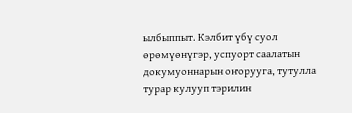ылбыппыт. Кэлбит үбү суол өрөмүөнүгэр, успуорт саалатын докумуоннарын оҥорууга, тутулла турар кулууп тэрилин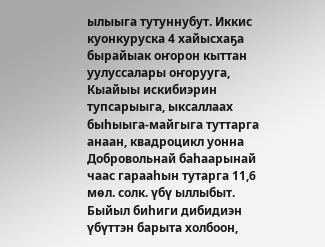ылыыга тутуннубут. Иккис куонкуруска 4 хайысхаҕа бырайыак оҥорон кыттан уулуссалары оҥорууга, Кыайыы искибиэрин тупсарыыга, ыксаллаах быһыыга-майгыга туттарга анаан, квадроцикл уонна Добровольнай баһаарынай чаас гарааһын тутарга 11,6 мөл. солк. үбү ыллыбыт. Быйыл биһиги дибидиэн үбүттэн барыта холбоон,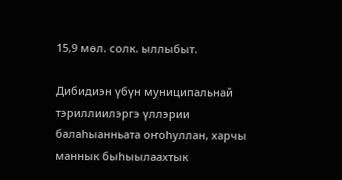15,9 мөл. солк. ыллыбыт.

Дибидиэн үбүн муниципальнай тэриллиилэргэ үллэрии балаһыанньата оҥоһуллан, харчы маннык быһыылаахтык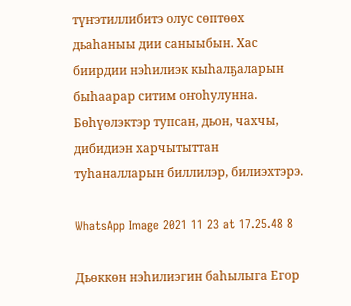түҥэтиллибитэ олус сөптөөх дьаһаныы дии саныыбын. Хас биирдии нэһилиэк кыһалҕаларын быһаарар ситим оҥоһулунна. Бөһүөлэктэр тупсан, дьон, чахчы, дибидиэн харчытыттан туһаналларын биллилэр, билиэхтэрэ.

WhatsApp Image 2021 11 23 at 17.25.48 8

Дьөккөн нэһилиэгин баһылыга Егор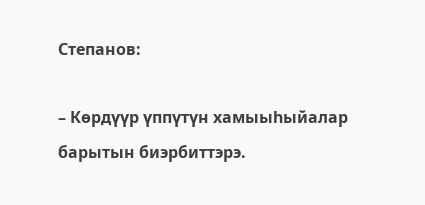Степанов:

– Көрдүүр үппүтүн хамыыһыйалар барытын биэрбиттэрэ.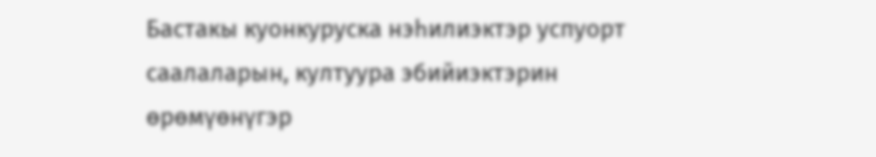Бастакы куонкуруска нэһилиэктэр успуорт саалаларын, култуура эбийиэктэрин өрөмүөнүгэр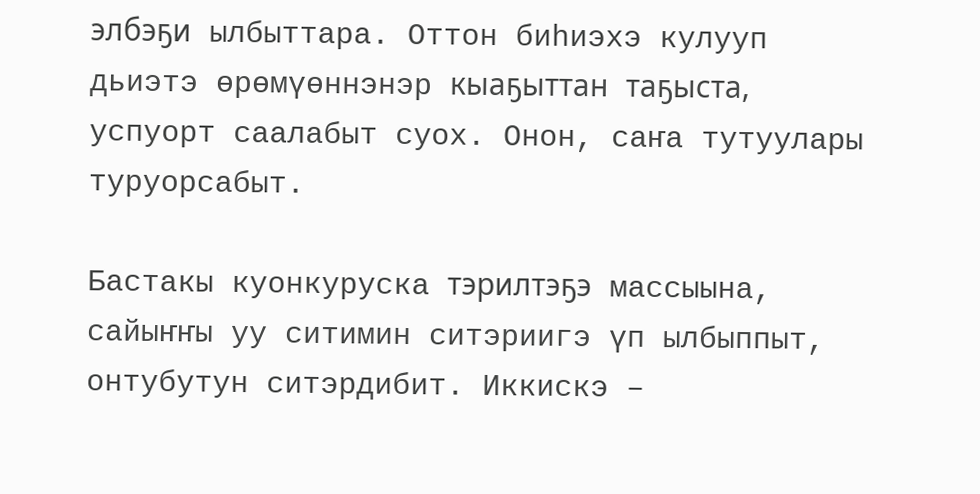элбэҕи ылбыттара. Оттон биһиэхэ кулууп дьиэтэ өрөмүөннэнэр кыаҕыттан таҕыста, успуорт саалабыт суох. Онон, саҥа тутуулары туруорсабыт.

Бастакы куонкуруска тэрилтэҕэ массыына, сайыҥҥы уу ситимин ситэриигэ үп ылбыппыт, онтубутун ситэрдибит. Иккискэ –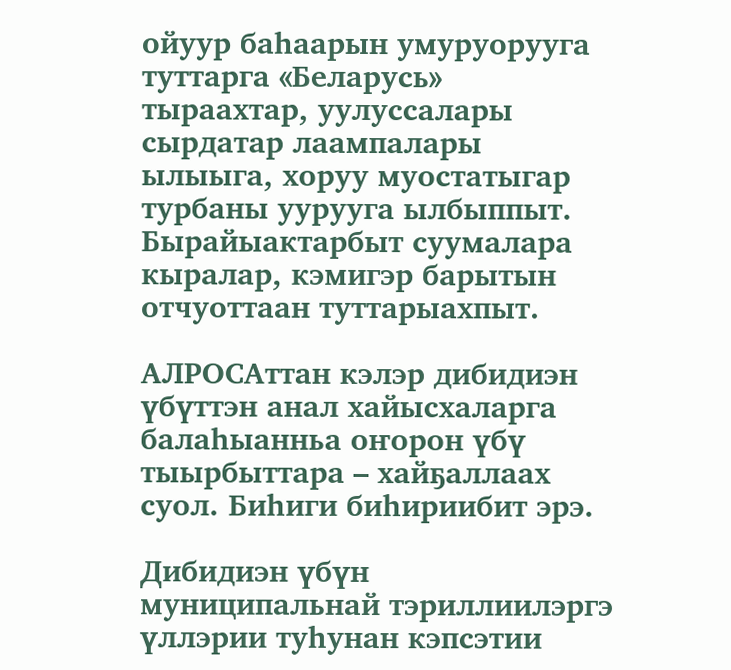ойуур баһаарын умуруорууга туттарга «Беларусь» тыраахтар, уулуссалары сырдатар лаампалары ылыыга, хоруу муостатыгар турбаны уурууга ылбыппыт. Бырайыактарбыт суумалара кыралар, кэмигэр барытын отчуоттаан туттарыахпыт.

АЛРОСАттан кэлэр дибидиэн үбүттэн анал хайысхаларга балаһыанньа оҥорон үбү тыырбыттара – хайҕаллаах суол. Биһиги биһириибит эрэ.

Дибидиэн үбүн муниципальнай тэриллиилэргэ үллэрии туһунан кэпсэтии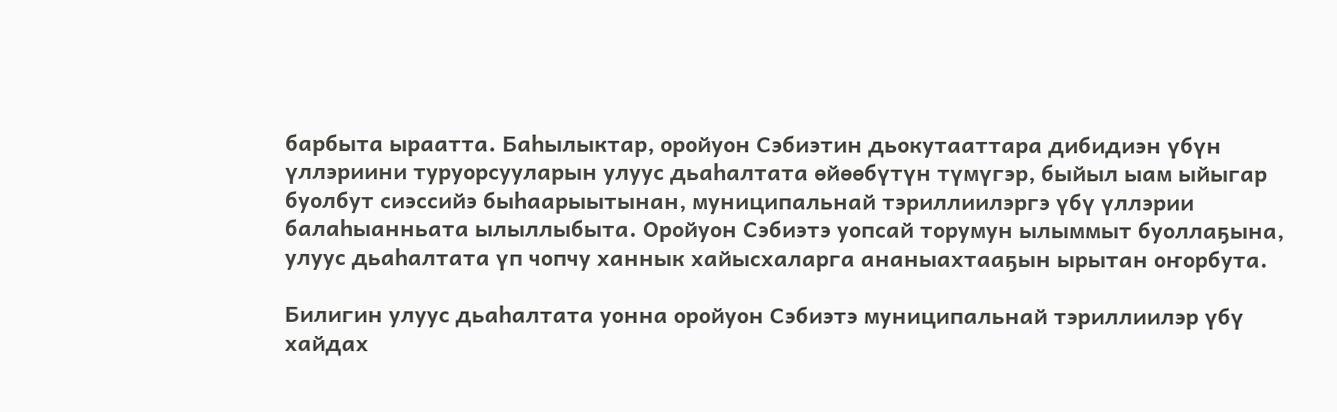барбыта ыраатта. Баһылыктар, оройуон Сэбиэтин дьокутааттара дибидиэн үбүн үллэриини туруорсууларын улуус дьаһалтата өйөөбүтүн түмүгэр, быйыл ыам ыйыгар буолбут сиэссийэ быһаарыытынан, муниципальнай тэриллиилэргэ үбү үллэрии балаһыанньата ылыллыбыта. Оройуон Сэбиэтэ уопсай торумун ылыммыт буоллаҕына, улуус дьаһалтата үп чопчу ханнык хайысхаларга ананыахтааҕын ырытан оҥорбута.

Билигин улуус дьаһалтата уонна оройуон Сэбиэтэ муниципальнай тэриллиилэр үбү хайдах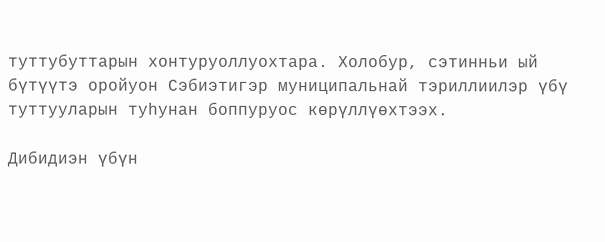туттубуттарын хонтуруоллуохтара. Холобур, сэтинньи ый бүтүүтэ оройуон Сэбиэтигэр муниципальнай тэриллиилэр үбү туттууларын туһунан боппуруос көрүллүөхтээх.

Дибидиэн үбүн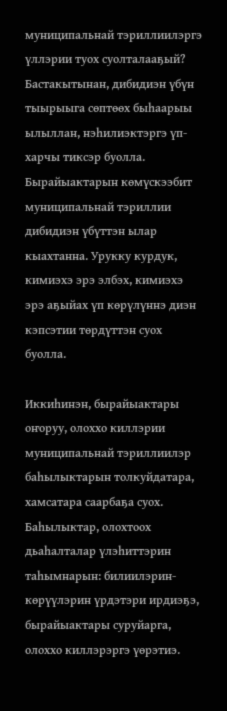муниципальнай тэриллиилэргэ үллэрии туох суолталааҕый? Бастакытынан, дибидиэн үбүн тыырыыга сөптөөх быһаарыы ылыллан, нэһилиэктэргэ үп-харчы тиксэр буолла. Бырайыактарын көмүскээбит муниципальнай тэриллии дибидиэн үбүттэн ылар кыахтанна. Урукку курдук, кимиэхэ эрэ элбэх, кимиэхэ эрэ аҕыйах үп көрүлүннэ диэн кэпсэтии төрдүттэн суох буолла.

Иккиһинэн, бырайыактары оҥоруу, олоххо киллэрии муниципальнай тэриллиилэр баһылыктарын толкуйдатара, хамсатара саарбаҕа суох. Баһылыктар, олохтоох дьаһалталар үлэһиттэрин таһымнарын: билиилэрин-көрүүлэрин үрдэтэри ирдиэҕэ, бырайыактары суруйарга, олоххо киллэрэргэ үөрэтиэ.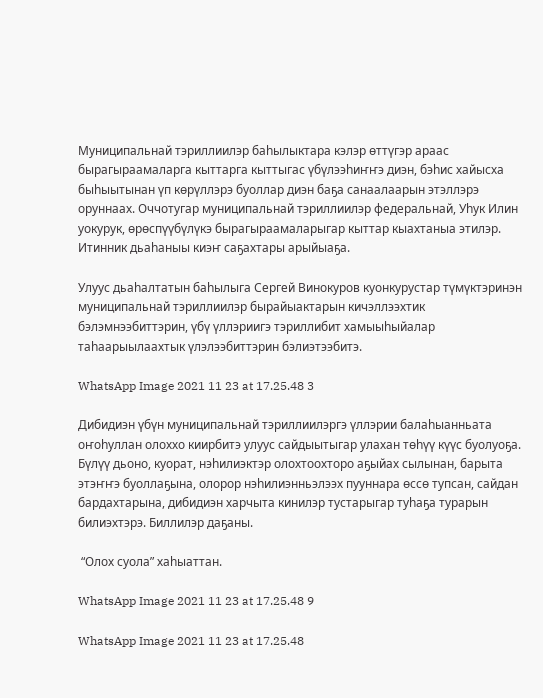Муниципальнай тэриллиилэр баһылыктара кэлэр өттүгэр араас бырагыраамаларга кыттарга кыттыгас үбүлээһиҥҥэ диэн, бэһис хайысха быһыытынан үп көрүллэрэ буоллар диэн баҕа санаалаарын этэллэрэ оруннаах. Оччотугар муниципальнай тэриллиилэр федеральнай, Уһук Илин уокурук, өрөспүүбүлүкэ бырагыраамаларыгар кыттар кыахтаныа этилэр. Итинник дьаһаныы киэҥ саҕахтары арыйыаҕа.

Улуус дьаһалтатын баһылыга Сергей Винокуров куонкурустар түмүктэринэн муниципальнай тэриллиилэр бырайыактарын кичэллээхтик бэлэмнээбиттэрин, үбү үллэриигэ тэриллибит хамыыһыйалар таһаарыылаахтык үлэлээбиттэрин бэлиэтээбитэ.

WhatsApp Image 2021 11 23 at 17.25.48 3

Дибидиэн үбүн муниципальнай тэриллиилэргэ үллэрии балаһыанньата оҥоһуллан олоххо киирбитэ улуус сайдыытыгар улахан төһүү күүс буолуоҕа. Бүлүү дьоно, куорат, нэһилиэктэр олохтоохторо аҕыйах сылынан, барыта этэҥҥэ буоллаҕына, олорор нэһилиэнньэлээх пууннара өссө тупсан, сайдан бардахтарына, дибидиэн харчыта кинилэр тустарыгар туһаҕа турарын билиэхтэрэ. Биллилэр даҕаны.

 “Олох суола” хаһыаттан.

WhatsApp Image 2021 11 23 at 17.25.48 9

WhatsApp Image 2021 11 23 at 17.25.48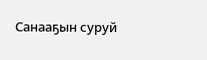Санааҕын суруй